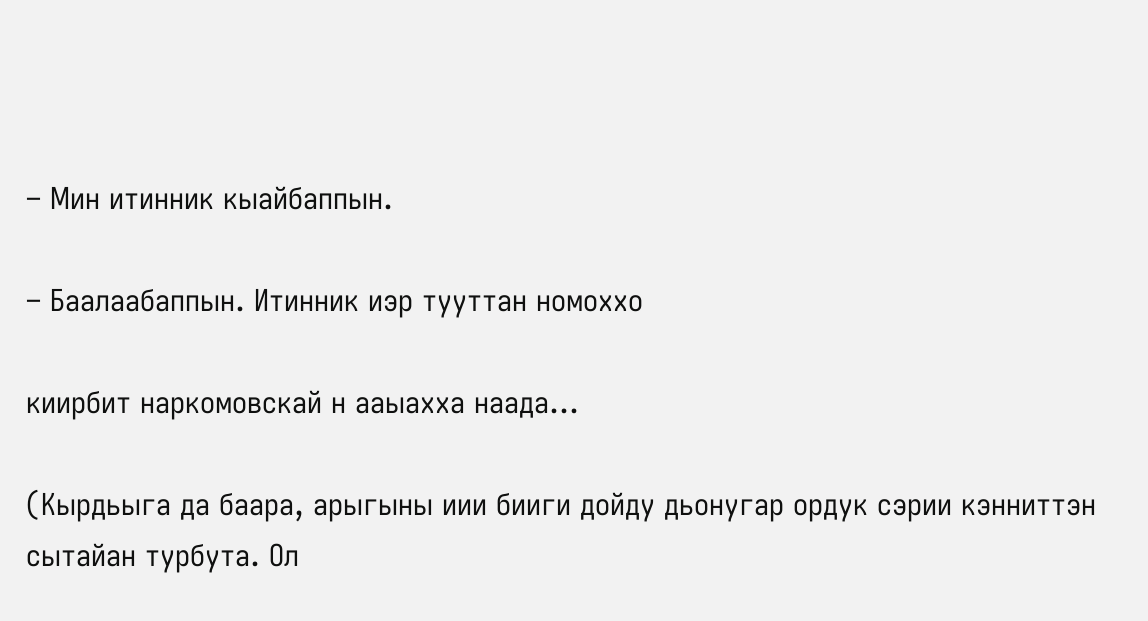– Мин итинник кыайбаппын.

– Баалаабаппын. Итинник иэр тууттан номоххо

киирбит наркомовскай н ааыахха наада…

(Кырдьыга да баара, арыгыны иии бииги дойду дьонугар ордук сэрии кэнниттэн сытайан турбута. Ол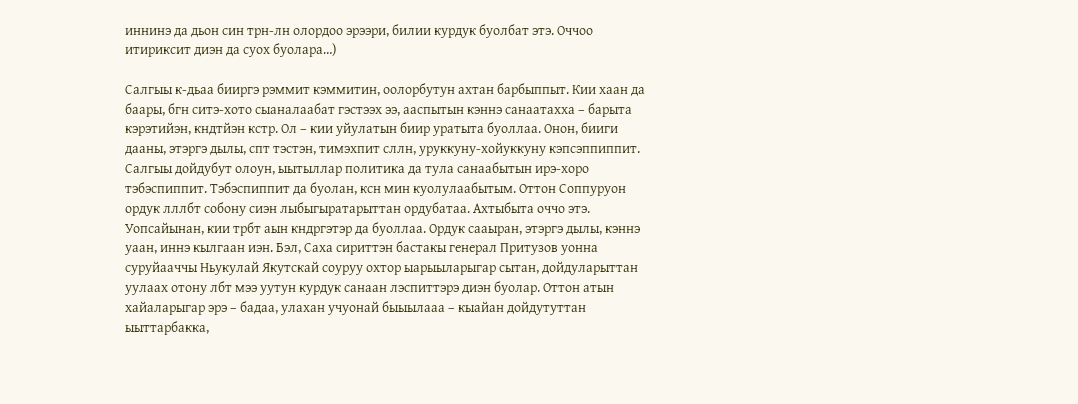иннинэ да дьон син трн-лн олордоо эрээри, билии курдук буолбат этэ. Оччоо итириксит диэн да суох буолара…)

Салгыы к-дьаа бииргэ рэммит кэммитин, оолорбутун ахтан барбыппыт. Кии хаан да баары, бгн ситэ-хото сыаналаабат гэстээх ээ, ааспытын кэннэ санаатахха – барыта кэрэтийэн, кндтйэн кстр. Ол – кии уйулатын биир уратыта буоллаа. Онон, бииги дааны, этэргэ дылы, спт тэстэн, тимэхпит сллн, уруккуну-хойуккуну кэпсэппиппит. Салгыы дойдубут олоун, ыытыллар политика да тула санаабытын ирэ-хоро тэбэспиппит. Тэбэспиппит да буолан, ксн мин куолулаабытым. Оттон Соппуруон ордук лллбт собону сиэн лыбыгыратарыттан ордубатаа. Ахтыбыта оччо этэ. Уопсайынан, кии трбт аын кндргэтэр да буоллаа. Ордук сааыран, этэргэ дылы, кэннэ уаан, иннэ кылгаан иэн. Бэл, Саха сириттэн бастакы генерал Притузов уонна суруйааччы Ньукулай Якутскай соуруу охтор ыарыыларыгар сытан, дойдуларыттан уулаах отону лбт мээ уутун курдук санаан лэспиттэрэ диэн буолар. Оттон атын хайаларыгар эрэ – бадаа, улахан учуонай быыылааа – кыайан дойдутуттан ыыттарбакка,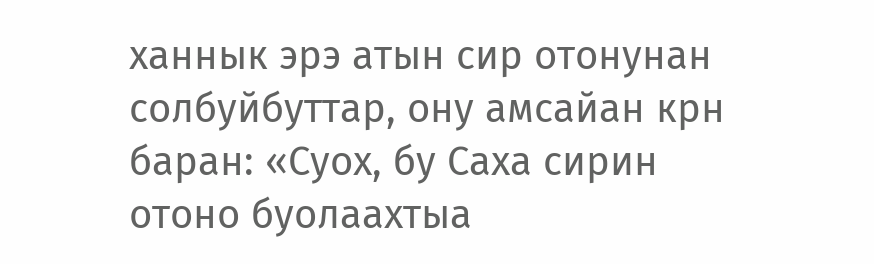ханнык эрэ атын сир отонунан солбуйбуттар, ону амсайан крн баран: «Суох, бу Саха сирин отоно буолаахтыа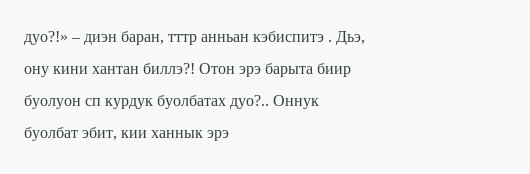дуо?!» – диэн баран, тттр анньан кэбиспитэ . Дьэ, ону кини хантан биллэ?! Отон эрэ барыта биир буолуон сп курдук буолбатах дуо?.. Оннук буолбат эбит, кии ханнык эрэ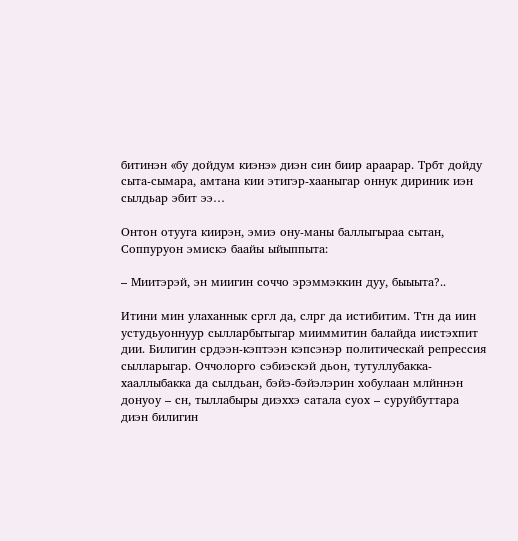битинэн «бу дойдум киэнэ» диэн син биир араарар. Трбт дойду сыта-сымара, амтана кии этигэр-хааныгар оннук дириник иэн сылдьар эбит ээ…

Онтон отууга киирэн, эмиэ ону-маны баллыгыраа сытан, Соппуруон эмискэ баайы ыйыппыта:

– Миитэрэй, эн миигин соччо эрэммэккин дуу, быыыта?..

Итини мин улаханнык сргл да, слрг да истибитим. Ттн да иин устудьуоннуур сылларбытыгар мииммитин балайда иистэхпит дии. Билигин срдээн-кэптээн кэпсэнэр политическай репрессия сылларыгар. Оччолорго сэбиэскэй дьон, тутуллубакка-хааллыбакка да сылдьан, бэйэ-бэйэлэрин хобулаан млйннэн донуоу – сн, тыллабыры диэххэ сатала суох – суруйбуттара диэн билигин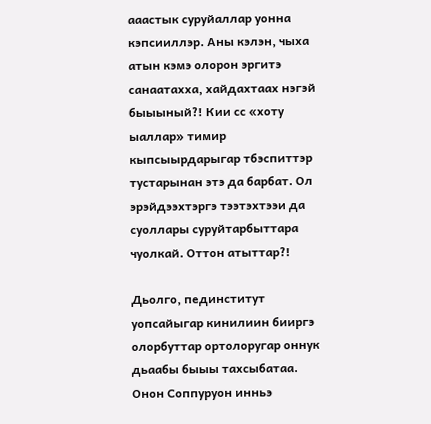ааастык суруйаллар уонна кэпсииллэр. Аны кэлэн, чыха атын кэмэ олорон эргитэ санаатахха, хайдахтаах нэгэй быыыный?! Кии сс «хоту ыаллар» тимир кыпсыырдарыгар тбэспиттэр тустарынан этэ да барбат. Ол эрэйдээхтэргэ тээтэхтээи да суоллары суруйтарбыттара чуолкай. Оттон атыттар?!

Дьолго, пединститут уопсайыгар кинилиин бииргэ олорбуттар ортолоругар оннук дьаабы быыы тахсыбатаа. Онон Соппуруон инньэ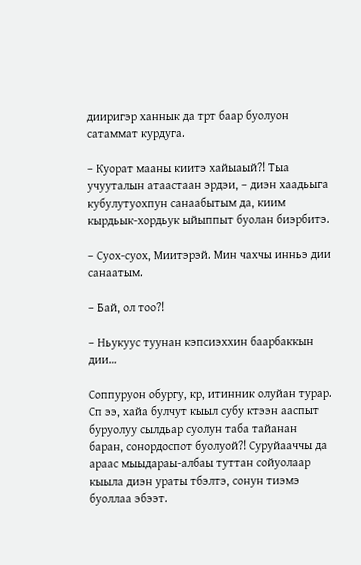дииригэр ханнык да трт баар буолуон сатаммат курдуга.

– Куорат мааны киитэ хайыаый?! Тыа учууталын атаастаан эрдэи, – диэн хаадьыга кубулутуохпун санаабытым да, киим кырдьык-хордьук ыйыппыт буолан биэрбитэ.

– Суох-суох, Миитэрэй. Мин чахчы инньэ дии санаатым.

– Бай, ол тоо?!

– Ньукуус туунан кэпсиэххин баарбаккын дии…

Соппуруон обургу, кр, итинник олуйан турар. Сп ээ, хайа булчут кыыл субу ктээн ааспыт буруолуу сылдьар суолун таба тайанан баран, сонордоспот буолуой?! Суруйааччы да араас мыыдараы-албаы туттан сойуолаар кыыла диэн ураты тбэлтэ, сонун тиэмэ буоллаа эбээт.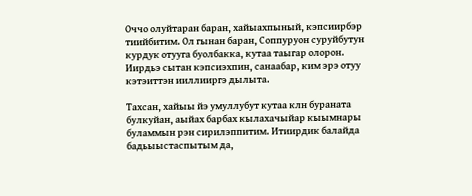Оччо олуйтаран баран, хайыахпыный, кэпсиирбэр тиийбитим. Ол гынан баран, Соппуруон суруйбутун курдук отууга буолбакка, кутаа таыгар олорон. Иирдьэ сытан кэпсиэхпин, санаабар, ким эрэ отуу кэтэиттэн ииллииргэ дылыта.

Тахсан, хайыы йэ умуллубут кутаа клн бураната булкуйан, аыйах барбах кылахачыйар кыымнары буламмын рэн сирилэппитим. Итиирдик балайда бадьыыстаспытым да,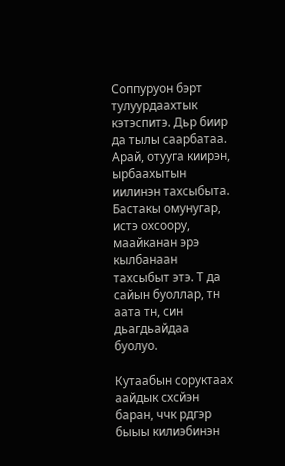Соппуруон бэрт тулуурдаахтык кэтэспитэ. Дьр биир да тылы саарбатаа. Арай, отууга киирэн, ырбаахытын иилинэн тахсыбыта. Бастакы омунугар, истэ охсоору, маайканан эрэ кылбанаан тахсыбыт этэ. Т да сайын буоллар, тн аата тн, син дьагдьайдаа буолуо.

Кутаабын соруктаах аайдык схсйэн баран, ччк рдгэр быыы килиэбинэн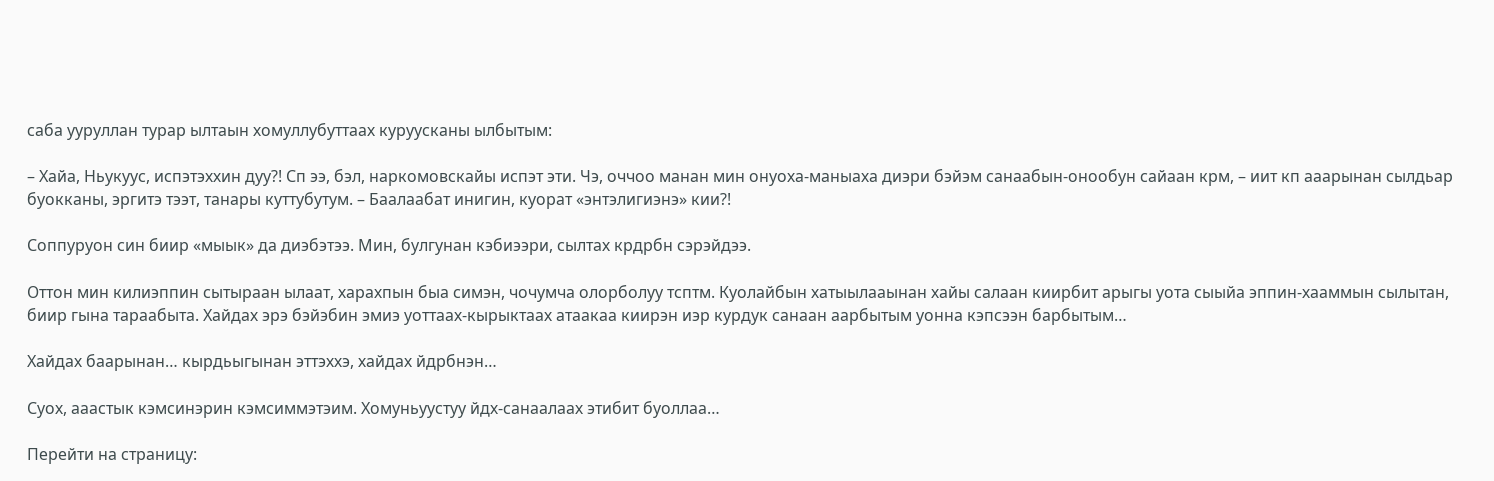саба ууруллан турар ылтаын хомуллубуттаах куруусканы ылбытым:

– Хайа, Ньукуус, испэтэххин дуу?! Сп ээ, бэл, наркомовскайы испэт эти. Чэ, оччоо манан мин онуоха-маныаха диэри бэйэм санаабын-онообун сайаан крм, – иит кп ааарынан сылдьар буокканы, эргитэ тээт, танары куттубутум. – Баалаабат инигин, куорат «энтэлигиэнэ» кии?!

Соппуруон син биир «мыык» да диэбэтээ. Мин, булгунан кэбиээри, сылтах крдрбн сэрэйдээ.

Оттон мин килиэппин сытыраан ылаат, харахпын быа симэн, чочумча олорболуу тсптм. Куолайбын хатыылааынан хайы салаан киирбит арыгы уота сыыйа эппин-хааммын сылытан, биир гына тараабыта. Хайдах эрэ бэйэбин эмиэ уоттаах-кырыктаах атаакаа киирэн иэр курдук санаан аарбытым уонна кэпсээн барбытым…

Хайдах баарынан… кырдьыгынан эттэххэ, хайдах йдрбнэн…

Суох, ааастык кэмсинэрин кэмсиммэтэим. Хомуньуустуу йдх-санаалаах этибит буоллаа…

Перейти на страницу: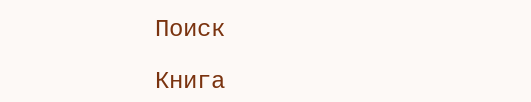Поиск

Книга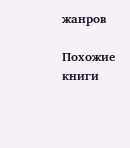жанров

Похожие книги